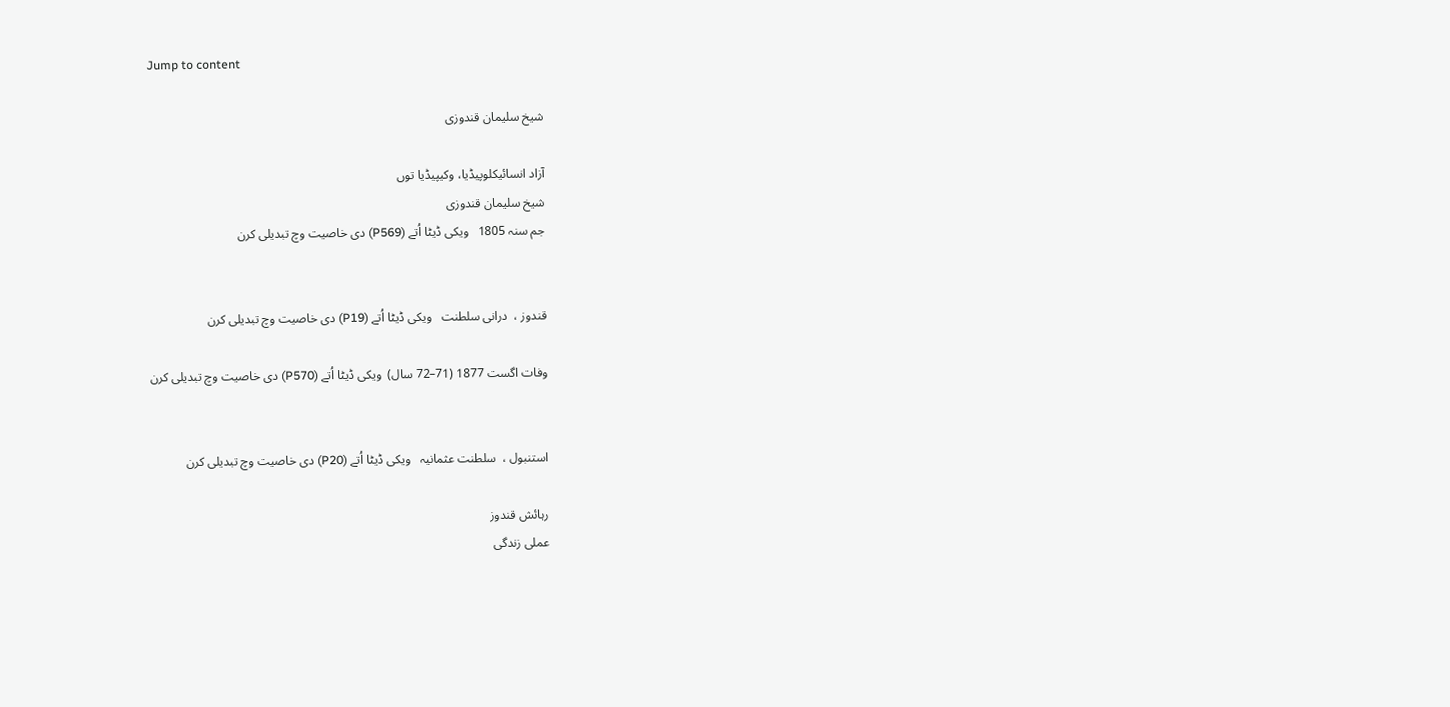Jump to content

شیخ سلیمان قندوزی

آزاد انسائیکلوپیڈیا، وکیپیڈیا توں
شیخ سلیمان قندوزی
جم سنہ 1805   ویکی ڈیٹا اُتے (P569) دی خاصیت وچ تبدیلی کرن


قندوز ،  درانی سلطنت   ویکی ڈیٹا اُتے (P19) دی خاصیت وچ تبدیلی کرن

وفات اگست 1877 (71–72 سال)  ویکی ڈیٹا اُتے (P570) دی خاصیت وچ تبدیلی کرن


استنبول ،  سلطنت عثمانیہ   ویکی ڈیٹا اُتے (P20) دی خاصیت وچ تبدیلی کرن

رہائش قندوز
عملی زندگی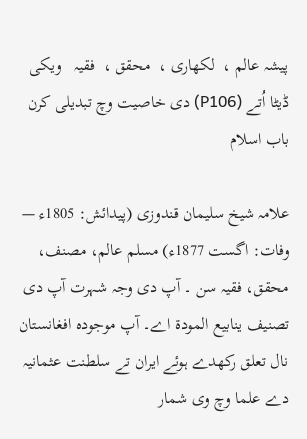پیشہ عالم ،  لکھاری ،  محقق ،  فقیہ   ویکی ڈیٹا اُتے (P106) دی خاصیت وچ تبدیلی کرن
باب اسلام

علامہ شیخ سلیمان قندوزی (پیدائش: 1805ء — وفات: اگست 1877ء) مسلم عالم، مصنف، محقق، فقیہ سن ۔ آپ دی وجہ شہرت آپ دی تصنیف ینابیع المودۃ اے۔ آپ موجودہ افغانستان نال تعلق رکھدے ہوئے ایران تے سلطنت عثمانیہ دے علما وچ وی شمار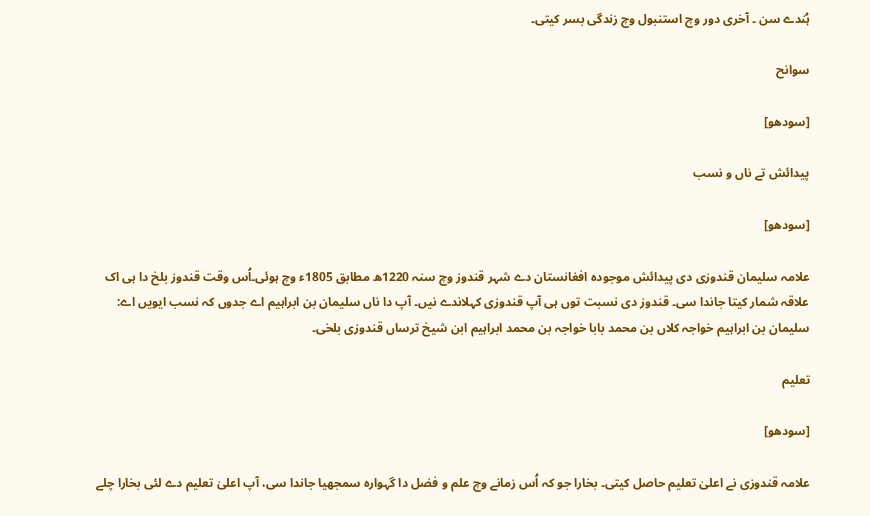ہُندے سن ۔ آخری دور وچ استنبول وچ زندگی بسر کیتی۔

سوانح

[سودھو]

پیدائش تے ناں و نسب

[سودھو]

علامہ سلیمان قندوزی دی پیدائش موجودہ افغانستان دے شہر قندوز وچ سنہ 1220ھ مطابق 1805ء وچ ہوئی۔اُس وقت قندوز بلخ دا ہی اک علاقہ شمار کيتا جاندا سی۔ قندوز دی نسبت توں ہی آپ قندوزی کہلاندے نيں۔ آپ دا ناں سلیمان بن ابراہیم اے جدوں کہ نسب ایويں اے: سلیمان بن ابراہیم خواجہ کلاں بن محمد بابا خواجہ بن محمد ابراہیم ابن شیخ ترساں قندوزی بلخی۔

تعلیم

[سودھو]

علامہ قندوزی نے اعلیٰ تعلیم حاصل کيتی۔ بخارا جو کہ اُس زمانے وچ علم و فضل دا گہوارہ سمجھیا جاندا سی، آپ اعلیٰ تعلیم دے لئی بخارا چلے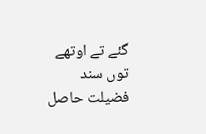گئے تے اوتھے توں سند فضیلت حاصل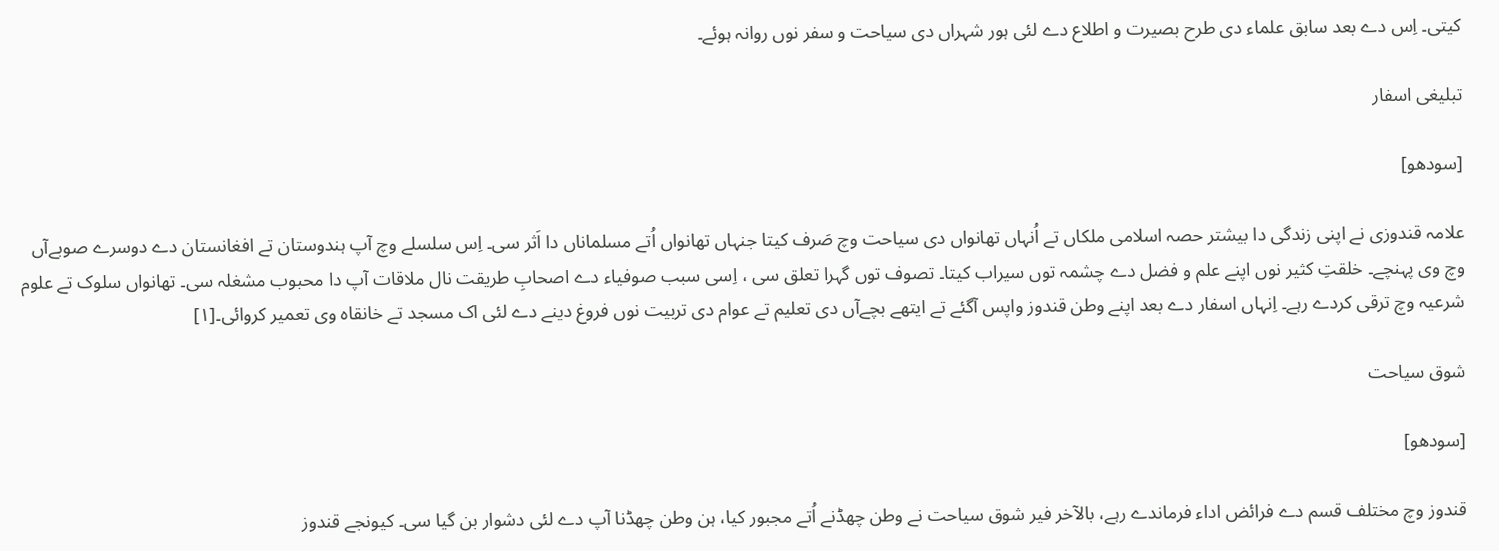کيتی۔ اِس دے بعد سابق علماء دی طرح بصیرت و اطلاع دے لئی ہور شہراں دی سیاحت و سفر نوں روانہ ہوئے۔

تبلیغی اسفار

[سودھو]

علامہ قندوزی نے اپنی زندگی دا بیشتر حصہ اسلامی ملکاں تے اُنہاں تھانواں دی سیاحت وچ صَرف کيتا جنہاں تھانواں اُتے مسلماناں دا اَثر سی۔ اِس سلسلے وچ آپ ہندوستان تے افغانستان دے دوسرے صوبےآں وچ وی پہنچے۔ خلقتِ کثیر نوں اپنے علم و فضل دے چشمہ توں سیراب کيتا۔ تصوف توں گہرا تعلق سی ، اِسی سبب صوفیاء دے اصحابِ طریقت نال ملاقات آپ دا محبوب مشغلہ سی۔ تھانواں سلوک تے علوم شرعیہ وچ ترقی کردے رہے۔ اِنہاں اسفار دے بعد اپنے وطن قندوز واپس آگئے تے ایتھے بچےآں دی تعلیم تے عوام دی تربیت نوں فروغ دینے دے لئی اک مسجد تے خانقاہ وی تعمیر کروائی۔[۱]

شوق سیاحت

[سودھو]

قندوز وچ مختلف قسم دے فرائض اداء فرماندے رہے، بالآخر فیر شوق سیاحت نے وطن چھڈنے اُتے مجبور کیا، ہن وطن چھڈنا آپ دے لئی دشوار بن گیا سی۔ کیونجے قندوز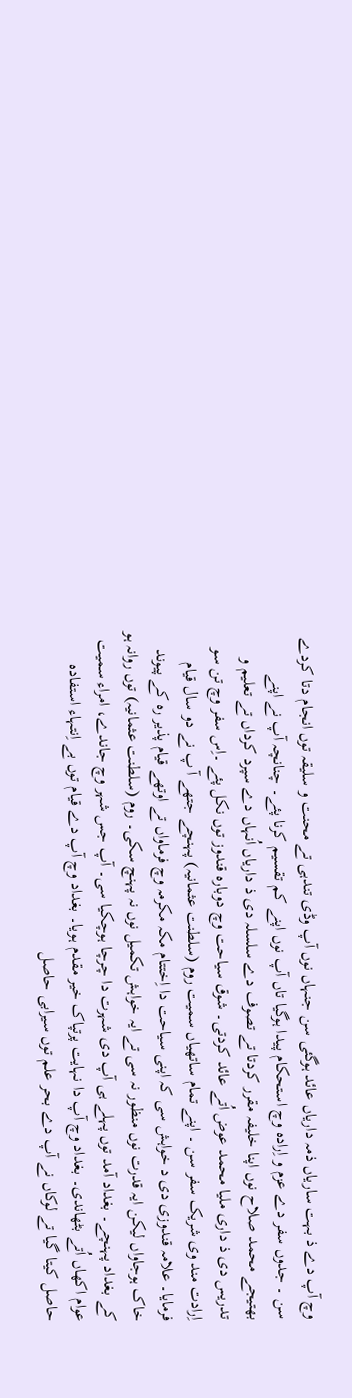وچ آپ دے ذ بہت ساریاں ذمہ داریاں عائد ہوگئی سن جنہاں نوں آپ وڈی تندہی تے محنت و سلیقہ توں انجام دتا کردے سن ۔ جدوں سفر دے عزم و اِرادہ وچ استحکام پیدا ہوگیا تاں آپ نوں اپنے کم تقسیم کرنا پئے۔ چنانچہ آپ نے اپنے بھتیجے محمد صلاح نوں اپنا خلیفہ مقرر کردتا تے تصوف دے سلسلہ دی ذ داریاں اُنہاں دے سپرد کرداں تے تعلیم و تدریس دی ذ داری ملیا محمد عوض اُتے عائد کردتی۔ شوق سیاحت وچ دوبارہ قندوز توں نکل پئے ۔اِس سفر وچ تن سو اِرادت مند وی شریک سفر سن ۔ اپنے تمام ساتھیاں سمیت روم (سلطنت عثمانیہ) پہنچے جتھے آ پ نے دو سال قیام فرمایا۔ علامہ قندوزی دی د خواہش سی کہ اپنی سیاحت دا اِختتام مکہ مکرمہ وچ فرماواں تے اوتھے قیام پذیر رہ کے پیوند خاک ہوجاواں لیکن ایہ قدرت نوں منظور نہ سی تے ایہ خواہش تکمیل نوں نہ پہنچ سکی۔ روم (سلطنت عثمانیہ) توں روانہ ہو کے بغداد پہنچے۔ بغداد آمد توں پہلے ہی آپ دی شہرت دا چرچا ہوچکيا سی۔ آپ جس شہر وچ جاندے، امراء سمیت عوام اکھاں اُتے بٹھاندی۔ بغداد وچ آپ دا نہایت پرتپاک خیر مقدم ہويا۔ بغداد وچ آپ دے قیام توں بے اِنتہاء استفادہ حاصل کيتا گیا تے لوکاں نے آپ دے بحر علم توں سیرابی حاصل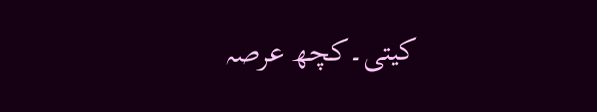کيتی۔کچھ عرصہ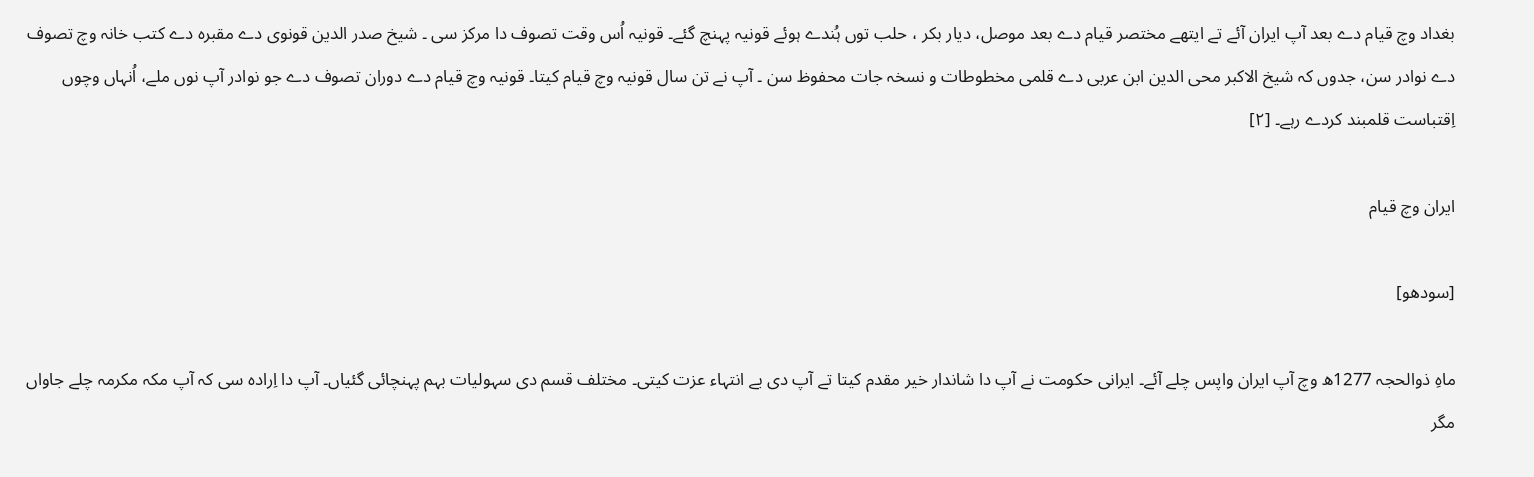بغداد وچ قیام دے بعد آپ ایران آئے تے ایتھے مختصر قیام دے بعد موصل، دیار بکر ، حلب توں ہُندے ہوئے قونیہ پہنچ گئے۔ قونیہ اُس وقت تصوف دا مرکز سی ۔ شیخ صدر الدین قونوی دے مقبرہ دے کتب خانہ وچ تصوف دے نوادر سن، جدوں کہ شیخ الاکبر محی الدین ابن عربی دے قلمی مخطوطات و نسخہ جات محفوظ سن ۔ آپ نے تن سال قونیہ وچ قیام کيتا۔ قونیہ وچ قیام دے دوران تصوف دے جو نوادر آپ نوں ملے، اُنہاں وچوں اِقتباست قلمبند کردے رہے۔ [۲]

ایران وچ قیام

[سودھو]

ماہِ ذوالحجہ 1277ھ وچ آپ ایران واپس چلے آئے۔ ایرانی حکومت نے آپ دا شاندار خیر مقدم کيتا تے آپ دی بے انتہاء عزت کیتی۔ مختلف قسم دی سہولیات بہم پہنچائی گئياں۔ آپ دا اِرادہ سی کہ آپ مکہ مکرمہ چلے جاواں مگر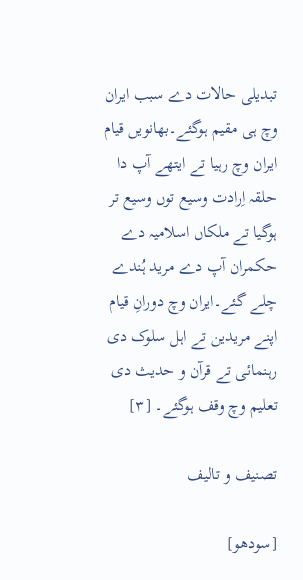تبدیلی حالات دے سبب ایران وچ ہی مقیم ہوگئے۔بھانويں قیام ایران وچ رہیا تے ایتھے آپ دا حلقہ اِرادت وسیع توں وسیع تر ہوگیا تے ملکاں اسلامیہ دے حکمران آپ دے مرید ہُندے چلے گئے۔ایران وچ دورانِ قیام اپنے مریدین تے اہل سلوک دی رہنمائی تے قرآن و حدیث دی تعلیم وچ وقف ہوگئے۔ [۳]

تصنیف و تالیف

[سودھو]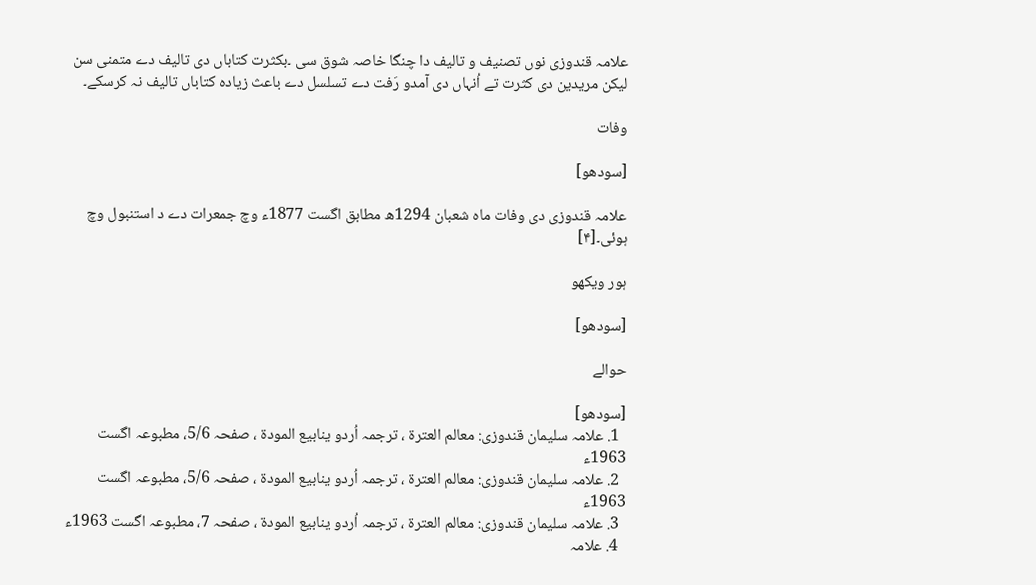علامہ قندوزی نوں تصنیف و تالیف دا چنگا خاصہ شوق سی ۔بکثرت کتاباں دی تالیف دے متمنی سن لیکن مریدین دی کثرت تے اُنہاں دی آمدو رَفت دے تسلسل دے باعث زیادہ کتاباں تالیف نہ کرسکے۔

وفات

[سودھو]

علامہ قندوزی دی وفات ماہ شعبان 1294ھ مطابق اگست 1877ء وچ جمعرات دے د استنبول وچ ہوئی۔[۴]

ہور ویکھو

[سودھو]

حوالے

[سودھو]
  1. علامہ سلیمان قندوزی: معالم العترۃ ، ترجمہ اُردو ینابیع المودۃ ، صفحہ 5/6، مطبوعہ اگست 1963ء
  2. علامہ سلیمان قندوزی: معالم العترۃ ، ترجمہ اُردو ینابیع المودۃ ، صفحہ 5/6، مطبوعہ اگست 1963ء
  3. علامہ سلیمان قندوزی: معالم العترۃ ، ترجمہ اُردو ینابیع المودۃ ، صفحہ 7، مطبوعہ اگست 1963ء
  4. علامہ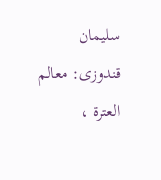سلیمان قندوزی: معالم العترۃ ،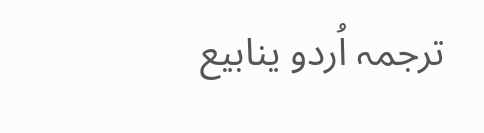ترجمہ اُردو ینابیع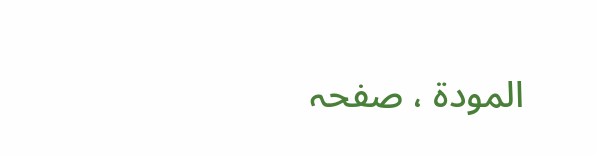المودۃ ، صفحہ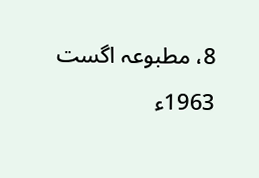8، مطبوعہ اگست 1963ء